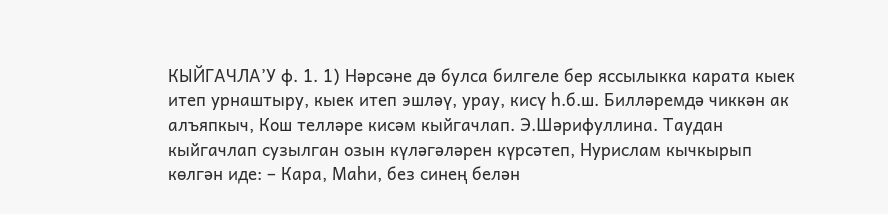КЫЙГАЧЛА’У ф. 1. 1) Нәрсәне дә булса билгеле бер яссылыкка карата кыек итеп урнаштыру, кыек итеп эшләү, урау, кисү һ.б.ш. Билләремдә чиккән ак алъяпкыч, Кош телләре кисәм кыйгачлап. Э.Шәрифуллина. Таудан кыйгачлап сузылган озын күләгәләрен күрсәтеп, Нурислам кычкырып көлгән иде: – Кара, Маһи, без синең белән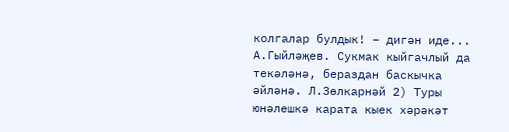колгалар булдык! – дигән иде... А.Гыйләҗев. Сукмак кыйгачлый да текәләнә, бераздан баскычка әйләнә. Л.Зөлкарнәй 2) Туры юнәлешкә карата кыек хәрәкәт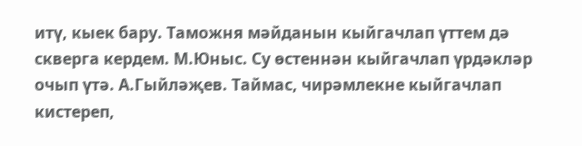итү, кыек бару. Таможня мәйданын кыйгачлап үттем дә скверга кердем. М.Юныс. Су өстеннән кыйгачлап үрдәкләр очып үтә. А.Гыйләҗев. Таймас, чирәмлекне кыйгачлап кистереп,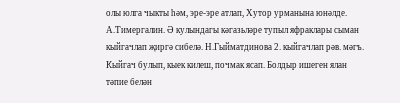олы юлга чыкты һәм, эре-эре атлап, Хутор урманына юнәлде. А.Тимергалин. Ә кулындагы кәгазьләре тупыл яфраклары сыман кыйгачлап җиргә сибелә. Н.Гыйматдинова 2. кыйгачлап рәв. мәгъ. Кыйгач булып, кыек килеш, почмак ясап. Болдыр ишеген ялан тәпие белән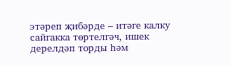этәреп җибәрде – итәге калку сайгакка төртелгәч, ишек дерелдәп торды һәм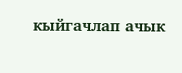кыйгачлап ачык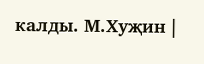калды. М.Хуҗин |